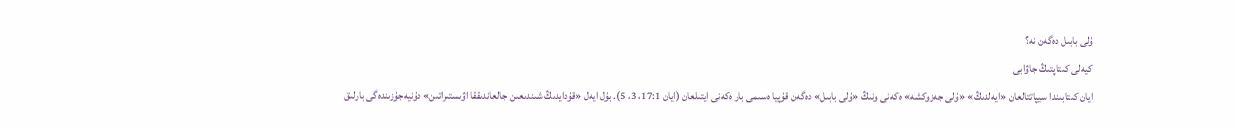ۇلى بابىل دەگەن نە؟
كيەلى كىتاپتىڭ جاۋابى
ايان كىتابىندا سيپاتتالعان «ايەلدىڭ» «ۇلى جەزوكشە» ەكەنى ونىڭ «ۇلى بابىل» دەگەن قۇپيا ەسىمى بار ەكەنى ايتىلعان (ايان 17:1، 3، 5). بۇل ايەل «قۇدايدىڭ شىندىعىن جالعاندىققا اۋىستىراتىن» دۇنيەجۇزىندەگى بارلىق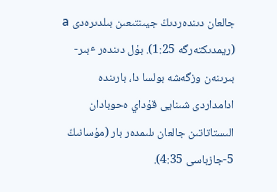جالعان دىندەردىڭ جيىنتىعىن بىلدىرەدى a (ريمدىكتەرگە 1:25). بۇل دىندەر ٴبىر-بىرىنەن وزگەشە بولسا دا، بارىندە ادامداردى شىنايى قۇداي ەحوبادان الىستاتاتىن جالعان ىلىمدەر بار (مۇسانىڭ 5-جازباسى 4:35).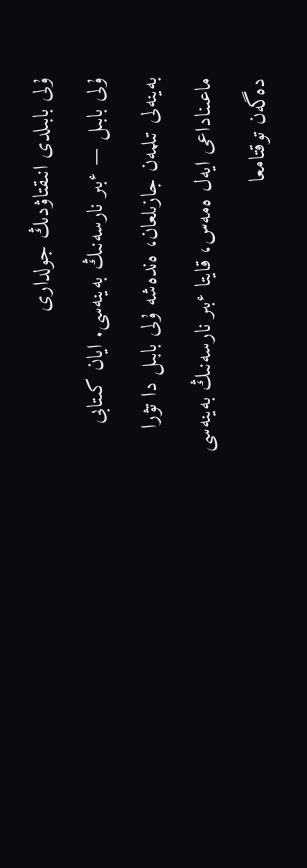ۇلى بابىلدى انىقتاۋدىڭ جولدارى
ۇلى بابىل — ٴبىر نارسەنىڭ بەينەسى. ايان كىتابى بەينەلى تىلمەن جازىلعان، ەندەشە ۇلى بابىل دا تۋرا ماعىناداعى ايەل ەمەس، قايتا ٴبىر نارسەنىڭ بەينەسى دەگەن توقتامعا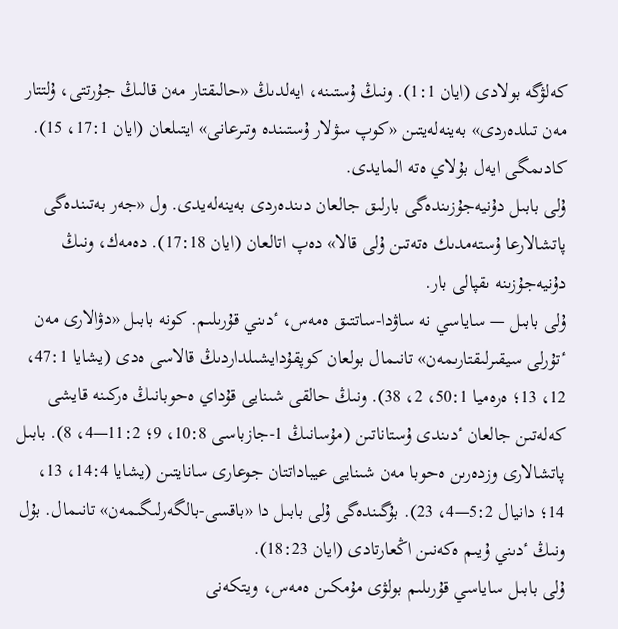كەلۋگە بولادى (ايان 1:1). ونىڭ ۇستىنە، ايەلدىڭ «حالىقتار مەن قالىڭ جۇرتتى، ۇلتتار مەن تىلدەردى» بەينەلەيتىن «كوپ سۋلار ۇستىندە وتىرعانى» ايتىلعان (ايان 17:1، 15). كادىمگى ايەل بۇلاي ەتە المايدى.
ۇلى بابىل دۇنيەجۇزىندەگى بارلىق جالعان دىندەردى بەينەلەيدى. ول «جەر بەتىندەگى پاتشالارعا ۇستەمدىك ەتەتىن ۇلى قالا» دەپ اتالعان (ايان 17:18). دەمەك، ونىڭ دۇنيەجۇزىنە ىقپالى بار.
ۇلى بابىل — ساياسي نە ساۋدا-ساتتىق ەمەس، ٴدىني قۇرىلىم. كونە بابىل «دۋالارى مەن ٴتۇرلى سيقىرلىقتارىمەن» تانىمال بولعان كوپقۇدايشىلداردىڭ قالاسى ەدى (يشايا 47:1، 12، 13؛ ەرەميا 50:1، 2، 38). ونىڭ حالقى شىنايى قۇداي ەحوبانىڭ ەركىنە قايشى كەلەتىن جالعان ٴدىندى ۇستاناتىن (مۇسانىڭ 1-جازباسى 10:8، 9؛ 11:2—4، 8). بابىل پاتشالارى وزدەرىن ەحوبا مەن شىنايى عيباداتتان جوعارى سانايتىن (يشايا 14:4، 13، 14؛ دانيال 5:2—4، 23). بۇگىندەگى ۇلى بابىل دا «باقسى-بالگەرلىگىمەن» تانىمال. بۇل ونىڭ ٴدىني ۇيىم ەكەنىن اڭعارتادى (ايان 18:23).
ۇلى بابىل ساياسي قۇرىلىم بولۋى مۇمكىن ەمەس، ويتكەنى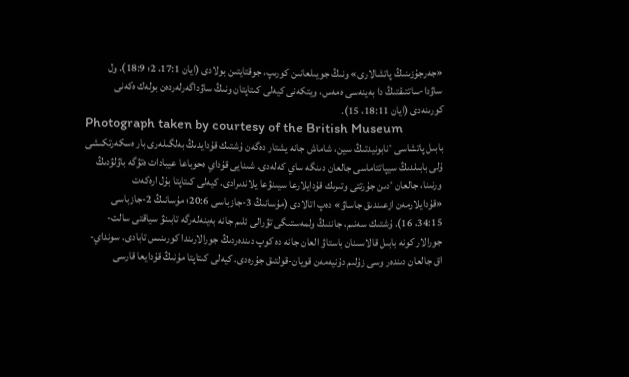«جەرجۇزىنىڭ پاتشالارى» ونىڭ جويىلعانىن كورىپ، جوقتايتىن بولادى (ايان 17:1، 2؛ 18:9). ول ساۋدا-ساتتىقتىڭ دا بەينەسى ەمەس، ويتكەنى كيەلى كىتاپتان ونىڭ ساۋداگەرلەردەن بولەك ەكەنى كورىنەدى (ايان 18:11، 15).
Photograph taken by courtesy of the British Museum
بابىل پاتشاسى ٴنابونيدتىڭ سين، شاماش جانە يشتار دەگەن ۇشتىك قۇدايدىڭ بەلگىلەرى بار ەسكەرتكىشى
ۇلى بابىلدىڭ سيپاتتاماسى جالعان دىنگە ساي كەلەدى. شىنايى قۇداي ەحوباعا عيبادات ەتۋگە باۋلۋدىڭ ورنىنا، جالعان ٴدىن جۇرتتى وتىرىك قۇدايلارعا سيىنۋعا يلاندىرادى. كيەلى كىتاپتا بۇل ارەكەت «قۇدايلارمەن ازعىندىق جاساۋ» دەپ اتالادى (مۇسانىڭ 3-جازباسى 20:6؛ مۇسانىڭ 2-جازباسى 34:15، 16). ۇشتىك سەنىم، جاننىڭ ولمەستىگى تۋرالى ئلىم جانە بەينەلەرگە تابىنۋ سياقتى سالت-جورالار كونە بابىل قالاسىنان باستاۋ العان جانە دە كوپ دىندەردىڭ جورالارىندا كورىنىس تابادى. سونداي-اق جالعان دىندەر وسى زۇلىم دۇنيەمەن قويان-قولتىق جۇرەدى. كيەلى كىتاپتا مۇنىڭ قۇدايعا قارسى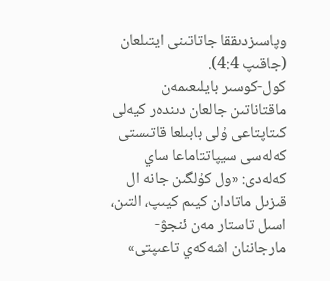وپاسىزدىققا جاتاتىنى ايتىلعان (جاقىپ 4:4).
كول-كوسىر بايلىعىمەن ماقتاناتىن جالعان دىندەر كيەلى كىتاپتاعى ۇلى بابىلعا قاتىستى كەلەسى سيپاتتاماعا ساي كەلەدى: «ول كۇلگىن جانە ال قىزىل ماتادان كيىم كيىپ، التىن، اسىل تاستار مەن ئنجۋ-مارجاننان اشەكەي تاعىپتى»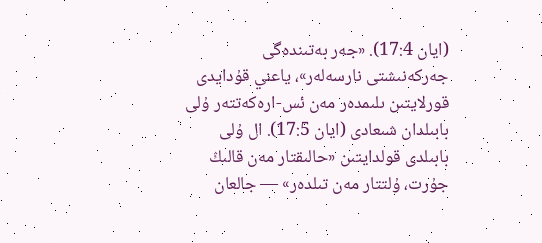(ايان 17:4). «جەر بەتىندەگى جەركەنىشتى نارسەلەر»، ياعني قۇدايدى قورلايتىن ىلىمدەر مەن ئس-ارەكەتتەر ۇلى بابىلدان شىعادى (ايان 17:5). ال ۇلى بابىلدى قولدايتىن «حالىقتار مەن قالىڭ جۇرت، ۇلتتار مەن تىلدەر» — جالعان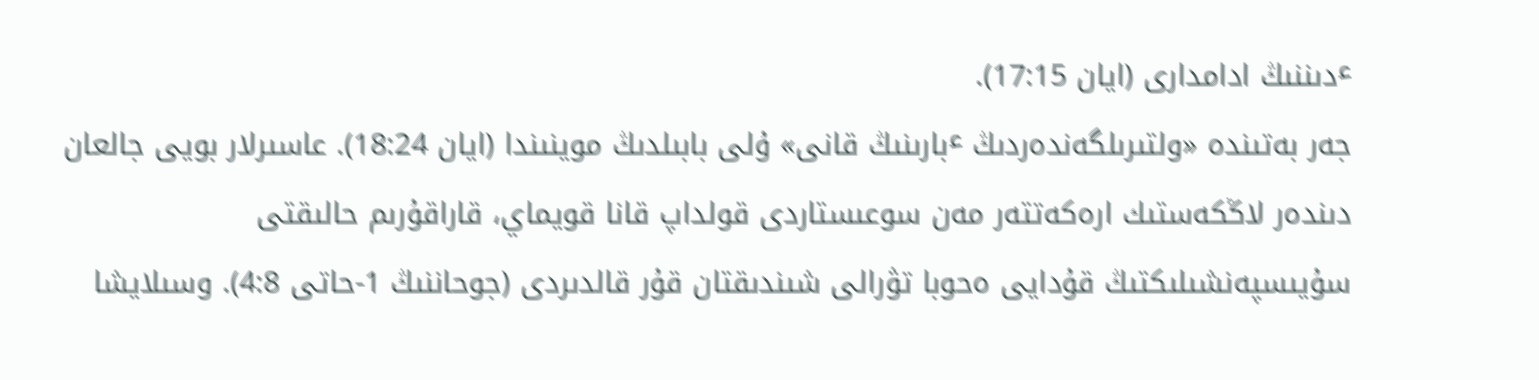ٴدىننىڭ ادامدارى (ايان 17:15).
جەر بەتىندە «ولتىرىلگەندەردىڭ ٴبارىنىڭ قانى» ۇلى بابىلدىڭ موينىندا (ايان 18:24). عاسىرلار بويى جالعان دىندەر لاڭكەستىك ارەكەتتەر مەن سوعىستاردى قولداپ قانا قويماي، قاراقۇرىم حالىقتى سۇيىسپەنشىلىكتىڭ قۇدايى ەحوبا تۋرالى شىندىقتان قۇر قالدىردى (جوحاننىڭ 1-حاتى 4:8). وسىلايشا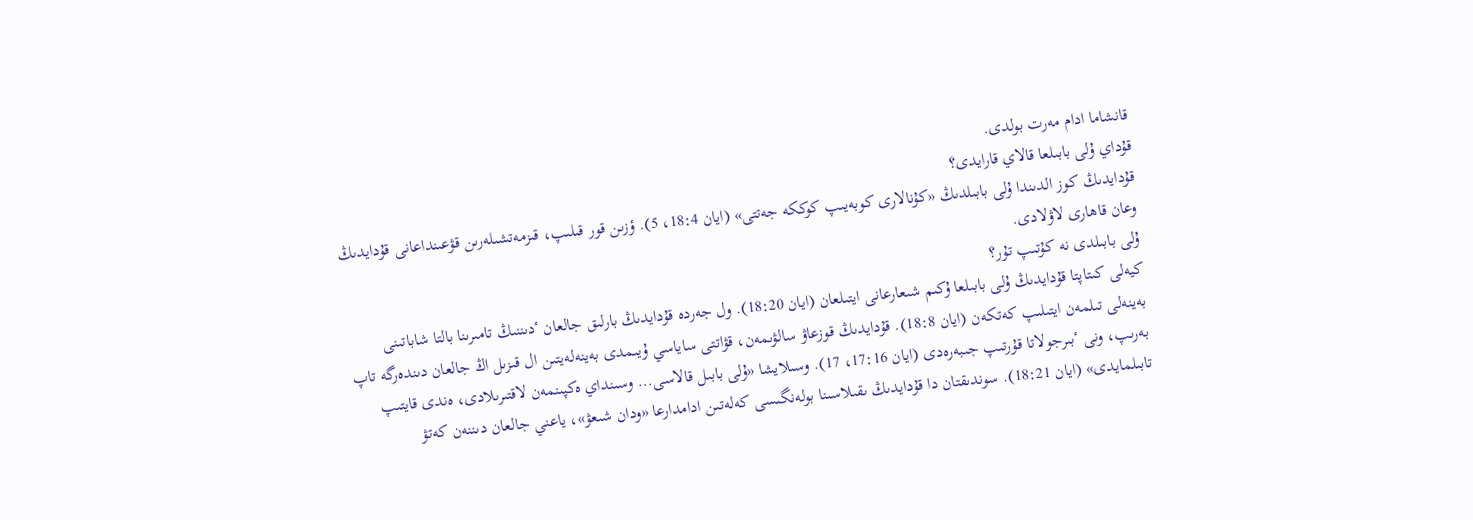قانشاما ادام مەرت بولدى.
قۇداي ۇلى بابىلعا قالاي قارايدى؟
قۇدايدىڭ كوز الدىندا ۇلى بابىلدىڭ «كۇنالارى كوبەيىپ كوككە جەتتى» (ايان 18:4، 5). ؤزىن قور قىلىپ، قىزمەتشىلەرىن قۋعىنداعانى قۇدايدىڭ وعان قاھارى لاۋلادى.
ۇلى بابىلدى نە كۇتىپ تۇر؟
كيەلى كىتاپتا قۇدايدىڭ ۇلى بابىلعا ۇكىم شىعارعانى ايتىلعان (ايان 18:20). ول جەردە قۇدايدىڭ بارلىق جالعان ٴدىننىڭ تامىرىنا بالتا شاباتىنى بەينەلى تىلمەن ايتىلىپ كەتكەن (ايان 18:8). قۇدايدىڭ قوزعاۋ سالۋىمەن، قۋاتتى ساياسي ۇيىمدى بەينەلەيتىن ال قىزىل اڭ جالعان دىندەرگە تاپ بەرىپ، ونى ٴبىرجولاتا قۇرتىپ جىبەرەدى (ايان 17:16، 17). وسىلايشا «ۇلى بابىل قالاسى... وسىنداي ەكپىنمەن لاقتىرىلادى، ەندى قايتىپ تابىلمايدى» (ايان 18:21). سوندىقتان دا قۇدايدىڭ ىقىلاسىنا بولەنگىسى كەلەتىن ادامدارعا «ودان شىعۋ»، ياعني جالعان دىننەن كەتۋ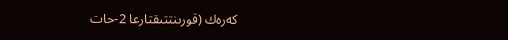كەرەك (قورىنتتىقتارعا 2-حات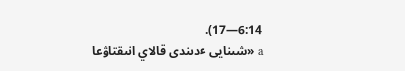6:14—17).
a «شىنايى ٴدىندى قالاي انىقتاۋعا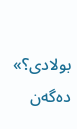بولادى؟» دەگەن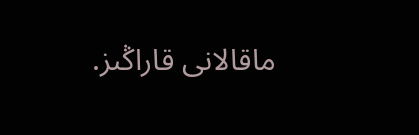ماقالانى قاراڭىز.